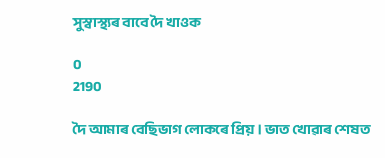সুস্বাস্থ্যৰ বাবে দৈ খাওক

0
2190

দৈ আমাৰ বেছিভাগ লোকৰে প্রিয়। ভাত খোৱাৰ শেষত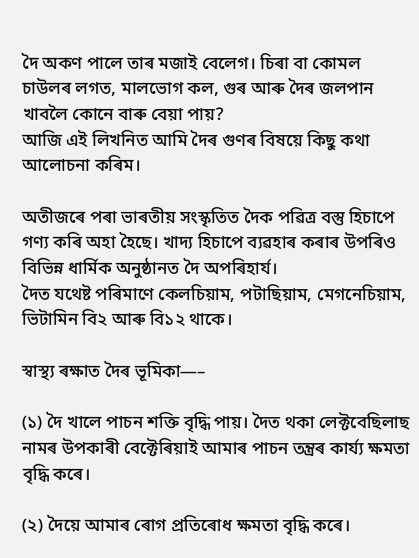দৈ অকণ পালে তাৰ মজাই বেলেগ। চিৰা বা কোমল চাউলৰ লগত, মালভোগ কল, গুৰ আৰু দৈৰ জলপান খাবলৈ কোনে বাৰু বেয়া পায়?
আজি এই লিখনিত আমি দৈৰ গুণৰ বিষয়ে কিছু কথা আলোচনা কৰিম।

অতীজৰে পৰা ভাৰতীয় সংস্কৃতিত দৈক পৱিত্ৰ বস্তু হিচাপে গণ্য কৰি অহা হৈছে। খাদ্য হিচাপে ব্যৱহাৰ কৰাৰ উপৰিও বিভিন্ন ধাৰ্মিক অনুষ্ঠানত দৈ অপৰিহাৰ্য।
দৈত যথেষ্ট পৰিমাণে কেলচিয়াম, পটাছিয়াম, মেগনেচিয়াম, ভিটামিন বি২ আৰু বি১২ থাকে।

স্বাস্থ্য ৰক্ষাত দৈৰ ভূমিকা—–

(১) দৈ খালে পাচন শক্তি বৃদ্ধি পায়। দৈত থকা লেক্টবেছিলাছ নামৰ উপকাৰী বেক্টেৰিয়াই আমাৰ পাচন তন্ত্ৰৰ কাৰ্য্য ক্ষমতা বৃদ্ধি কৰে।

(২) দৈয়ে আমাৰ ৰোগ প্ৰতিৰোধ ক্ষমতা বৃদ্ধি কৰে।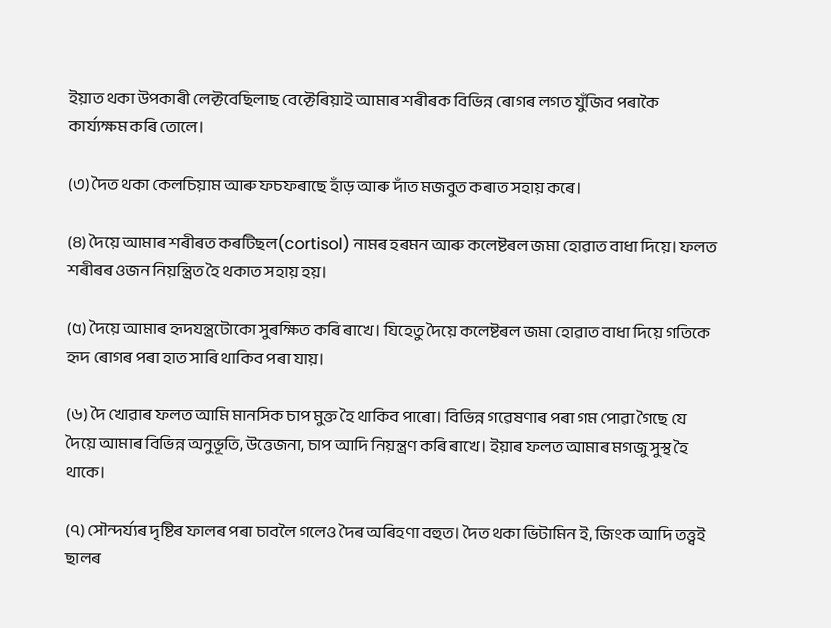ইয়াত থকা উপকাৰী লেক্টবেছিলাছ বেক্টেৰিয়াই আমাৰ শৰীৰক বিভিন্ন ৰোগৰ লগত যুঁজিব পৰাকৈ কাৰ্য্যক্ষম কৰি তোলে।

(৩) দৈত থকা কেলচিয়াম আৰু ফচফৰাছে হাঁড় আৰু দাঁত মজবুত কৰাত সহায় কৰে।

(৪) দৈয়ে আমাৰ শৰীৰত কৰটিছল(cortisol) নামৰ হৰমন আৰু কলেষ্টৰল জমা হোৱাত বাধা দিয়ে। ফলত শৰীৰৰ ওজন নিয়ন্ত্ৰিত হৈ থকাত সহায় হয়।

(৫) দৈয়ে আমাৰ হৃদযন্ত্ৰটোকো সুৰক্ষিত কৰি ৰাখে। যিহেতু দৈয়ে কলেষ্টৰল জমা হোৱাত বাধা দিয়ে গতিকে হৃদ ৰোগৰ পৰা হাত সাৰি থাকিব পৰা যায়।

(৬) দৈ খোৱাৰ ফলত আমি মানসিক চাপ মুক্ত হৈ থাকিব পাৰো। বিভিন্ন গৱেষণাৰ পৰা গম পোৱা গৈছে যে দৈয়ে আমাৰ বিভিন্ন অনুভূতি, উত্তেজনা, চাপ আদি নিয়ন্ত্ৰণ কৰি ৰাখে। ইয়াৰ ফলত আমাৰ মগজু সুস্থ হৈ থাকে।

(৭) সৌন্দৰ্য্যৰ দৃষ্টিৰ ফালৰ পৰা চাবলৈ গলেও দৈৰ অৰিহণা বহুত। দৈত থকা ভিটামিন ই, জিংক আদি তত্ত্বই ছালৰ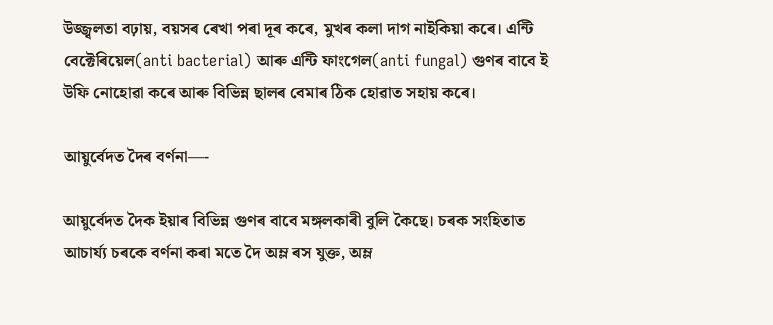উজ্জ্বলতা বঢ়ায়, বয়সৰ ৰেখা পৰা দূৰ কৰে, মুখৰ কলা দাগ নাইকিয়া কৰে। এন্টি বেক্টেৰিয়েল(anti bacterial) আৰু এন্টি ফাংগেল(anti fungal) গুণৰ বাবে ই উফি নোহোৱা কৰে আৰু বিভিন্ন ছালৰ বেমাৰ ঠিক হোৱাত সহায় কৰে।

আয়ুৰ্বেদত দৈৰ বৰ্ণনা—-

আয়ুৰ্বেদত দৈক ইয়াৰ বিভিন্ন গুণৰ বাবে মঙ্গলকাৰী বুলি কৈছে। চৰক সংহিতাত আচাৰ্য্য চৰকে বৰ্ণনা কৰা মতে দৈ অম্ল ৰস যুক্ত, অম্ল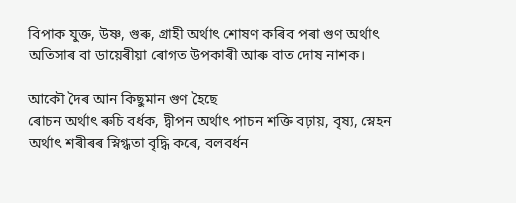বিপাক যুক্ত, উষ্ণ, গুৰু, গ্ৰাহী অৰ্থাৎ শোষণ কৰিব পৰা গুণ অৰ্থাৎ অতিসাৰ বা ডায়েৰীয়া ৰোগত উপকাৰী আৰু বাত দোষ নাশক।

আকৌ দৈৰ আন কিছুমান গুণ হৈছে
ৰোচন অৰ্থাৎ ৰুচি বৰ্ধক, দ্বীপন অৰ্থাৎ পাচন শক্তি বঢ়ায়, বৃষ্য, স্নেহন অৰ্থাৎ শৰীৰৰ স্নিগ্ধতা বৃদ্ধি কৰে, বলবৰ্ধন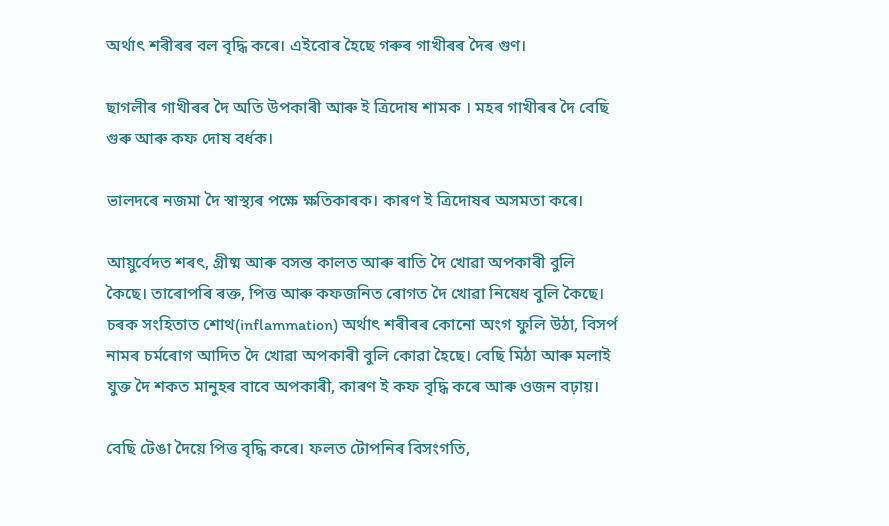অৰ্থাৎ শৰীৰৰ বল বৃদ্ধি কৰে। এইবোৰ হৈছে গৰুৰ গাখীৰৰ দৈৰ গুণ।

ছাগলীৰ গাখীৰৰ দৈ অতি উপকাৰী আৰু ই ত্ৰিদোষ শামক । মহৰ গাখীৰৰ দৈ বেছি গুৰু আৰু কফ দোষ বৰ্ধক।

ভালদৰে নজমা দৈ স্বাস্থ্যৰ পক্ষে ক্ষতিকাৰক। কাৰণ ই ত্রিদোষৰ অসমতা কৰে।

আয়ুৰ্বেদত শৰৎ, গ্ৰীষ্ম আৰু বসন্ত কালত আৰু ৰাতি দৈ খোৱা অপকাৰী বুলি কৈছে। তাৰোপৰি ৰক্ত, পিত্ত আৰু কফজনিত ৰোগত দৈ খোৱা নিষেধ বুলি কৈছে।
চৰক সংহিতাত শোথ(inflammation) অৰ্থাৎ শৰীৰৰ কোনো অংগ ফুলি উঠা, বিসৰ্প নামৰ চৰ্মৰোগ আদিত দৈ খোৱা অপকাৰী বুলি কোৱা হৈছে। বেছি মিঠা আৰু মলাই যুক্ত দৈ শকত মানুহৰ বাবে অপকাৰী, কাৰণ ই কফ বৃদ্ধি কৰে আৰু ওজন বঢ়ায়।

বেছি টেঙা দৈয়ে পিত্ত বৃদ্ধি কৰে। ফলত টোপনিৰ বিসংগতি,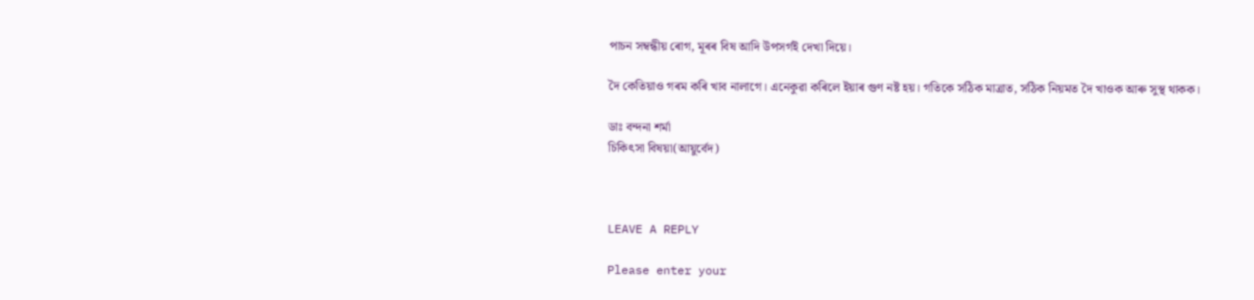পাচন সম্বন্ধীয় ৰোগ, মূৰৰ বিষ আদি উপসৰ্গই দেখা দিয়ে।

দৈ কেতিয়াও গৰম কৰি খাব নালাগে। এনেকুৱা কৰিলে ইয়াৰ গুণ নষ্ট হয়। গতিকে সঠিক মাত্ৰাত, সঠিক নিয়মত দৈ খাওক আৰু সুস্থ থাকক।

ডাঃ বন্দনা শৰ্মা
চিকিৎসা বিষয়া(আয়ুৰ্বেদ)



LEAVE A REPLY

Please enter your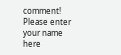comment!
Please enter your name here